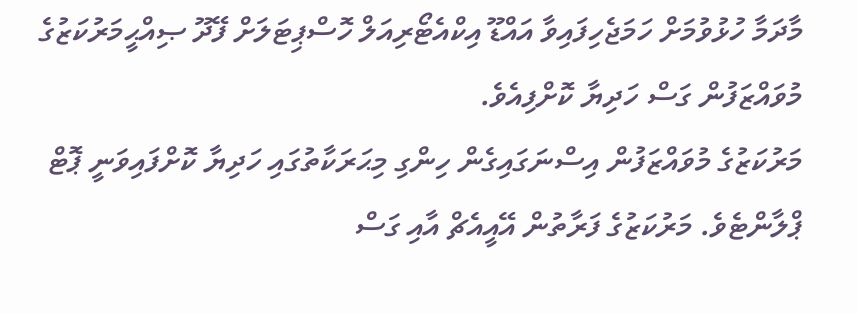މާދަމާ ހުޅުވުމަށް ހަމަޖެހިފައިވާ އައްޑޫ އިކްއެޓޯރިއަލް ހޮސްޕިޓަލަށް ފޭދޫ ޞިއްޙީމަރުކަޒުގެ މުވައްޒަފުން ގަސް ހަދިޔާ ކޮށްފިއެވެ.
މަރުކަޒުގެ މުވައްޒަފުން އިސްނަގައިގެން ހިންގި މިޙަރަކާތުގައި ހަދިޔާ ކޮށްފައިވަނީ ޕޮޓް ޕްލާންޓެވެ. މަރުކަޒުގެ ފަރާތުން އޭއީއެޗް އާއި ގަސް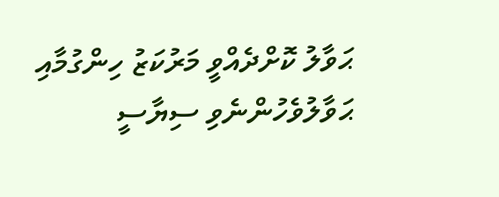ޙަވާލު ކޮށްދެއްވީ މަރުކަޒު ހިންގުމާއި ޙަވާލުވެހުންނެވި ސިޔާސީ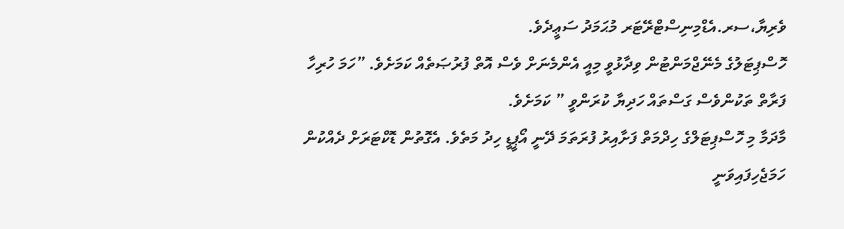ވެރިޔާ،ސރ.އެޑްމިނިސްޓްރޭޓަރ މުޙަމަދު ސަޢީދެވެ.
ހޮސްޕިޓަލުގެ މެނޭޖްމަންޓުން ވިދާޅުވީ މިއީ އެންމެނަށް ވެސް އޮތް ފުރުޞަތެއް ކަމަށެވެ. ”ހަމަ ހުރިހާ ފަރާތް ތަކުންވެސް ގަސްތައް ހަދިޔާ ކުރަންވީ ” ކަމަށެވެ.
މާދަމާ މި ހޮސްޕިޓަލްގެ ހިދްމަތް ފަށާއިރު ފުރަތަމަ ދޭނީ އޯޕީޑީ ހިދު މަތެވެ. އެގޮތުން ޑޮކްޓަރަށް ދެއްކުން ހަމަޖެހިފައިވަނީ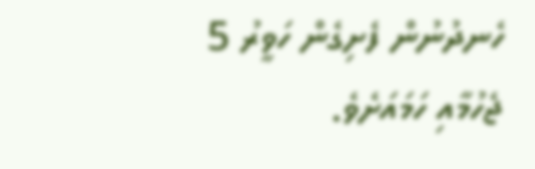ހެނދުނުން ފެށިގެން ހަވީރު 5 ޖެހުމާއި ހަމައަށެވެ.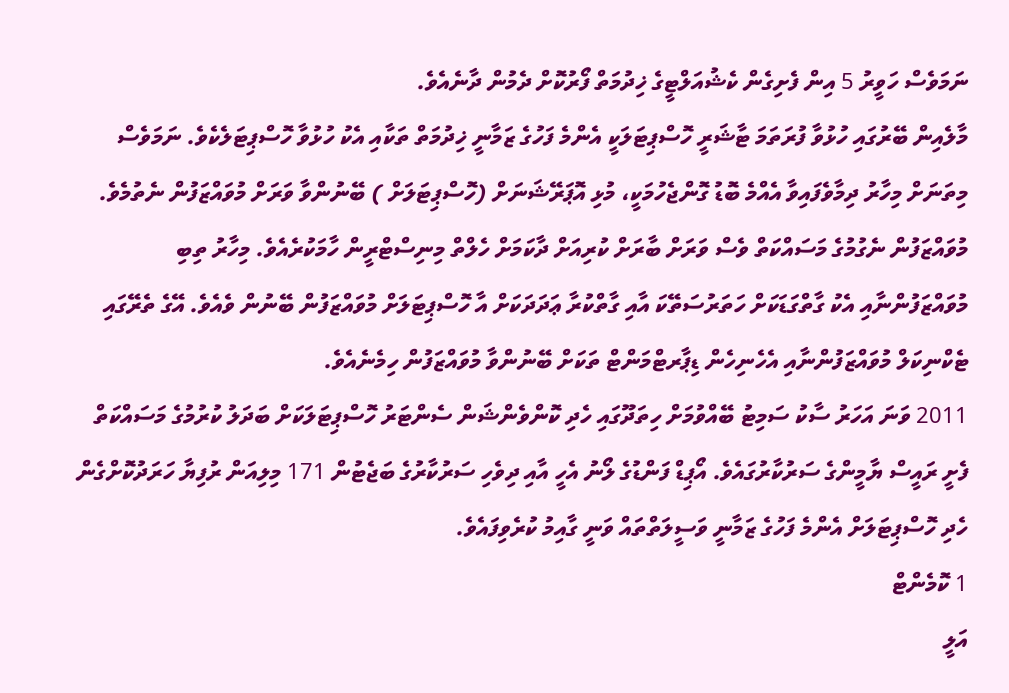ނަމަވެސް ހަވީރު 5 އިން ފެށިގެން ކެޝުއަލްޓީގެ ޚިދުމަތް ފޯރުކޮށް ދެމުން ދާނެއެވެ.
މާލެއިން ބޭރުގައި ހުޅުވާ ފުރަތަމަ ޓާޝަރީ ހޮސްޕިޓަލަކީ އެންމެ ފަހުގެ ޒަމާނީ ޚިދުމަތް ތަކާއި އެކު ހުޅުވާ ހޮސްޕިޓަލެކެވެ. ނަމަވެސް މިތަނަށް މިހާރު ދިމާވެފައިވާ އެއްމެ ބޮޑު ގޮންޖެހުމަކީ، މުޅި އޮޕަރޭޝަނަށް (ހޮސްޕިޓަލަށް ) ބޭނުންވާ ވަރަށް މުވައްޒަފުން ނެތުމެވެ. މުވައްޒަފުން ނެގުމުގެ މަސައްކަތް ވެސް ވަރަށް ބާރަށް ކުރިއަށް ދާކަމަށް ހެލްތް މިނިސްޓްރީން ހާމަކުރެއެވެ. މިހާރު ތިބި މުވައްޒަފުންނާއި އެކު ގާތްގަޑަކަށް ހަތަރުސަތޭކަ އާއި ގާތްކުރާ ޢަދަދަކަށް އާ ހޮސްޕިޓަލަށް މުވައްޒަފުން ބޭނުން ވެއެވެ. އޭގެ ތެރޭގައި ޓެކްނިކަލް މުވައްޒަފުންނާއި އެހެނިހެން ޑިޕާރޓްމަންޓް ތަކަށް ބޭނުންވާ މުވައްޒަފުން ހިމެނެއެވެ.
2011 ވަނަ އަހަރު ސާކު ސަމިޓު ބޭއްވުމަށް ހިތަދޫގައި ހެދި ކޮންވެންޝަން ސެންޓަރު ހޮސްޕިޓަލަކަށް ބަދަލު ކުރުމުގެ މަސައްކަތް ފެށީ ރައީސް ޔާމީންގެ ސަރުކާރުގައެވެ. އޯޕިޑް ފަންޑުގެ ލޯނު އެހީ އާއި ދިވެހި ސަރުކާރުގެ ބަޖެޓުން 171 މިލިއަން ރުފިޔާ ހަރަދުކޮށްގެން ހެދި ހޮސްޕިޓަލަށް އެންމެ ފަހުގެ ޒަމާނީ ވަސީލަތްތައް ވަނީ ގާއިމު ކުރެވިފައެވެ.
1 ކޮމެންޓް
އަލީ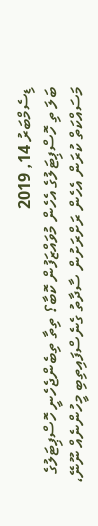ޑިސެމްބަރު 14, 2019
ބަލަ ތި ހޮސްޕިޓަލުގެ އެހެން މުވައްޒަފުން ކޮބާ؟ ތިތާ ތިބެންޖެހެނީ ހޮސްޕިޓަލުގެ މަސައްކަތް ކުރަން އެހެން ރަށްރަށުން ސާދާތު ގެނެސްފައިތިބި މީހުންނެއް ނޫނޭ،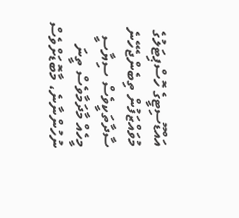އައްޑޫސިޓީގެ ހޮސްޕިޓަލުގެ މުވައްޒަފުން ތިބެންޖެހޭނެ ސާދާތަކީވެސް ސިޔާސީ މީހެއް މާދަމާވެސް ތީނަ ނުހުންނާނެ، މާބޮޑަށްވެސް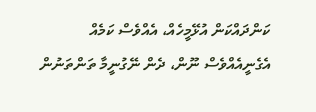ކަންދައްކަން އުޅޭމީހެއް، އެއްވެސް ކަމެއް އެގެނީއެއްވެސް ނޫން، ދެން ނޭގުނީމާ ތަންތަނުން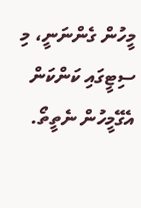މީހުން ގެންނަނީ، މި ސިޓީގައި ކަންކަން އެގޭމީހުން ނެތީތޯ.